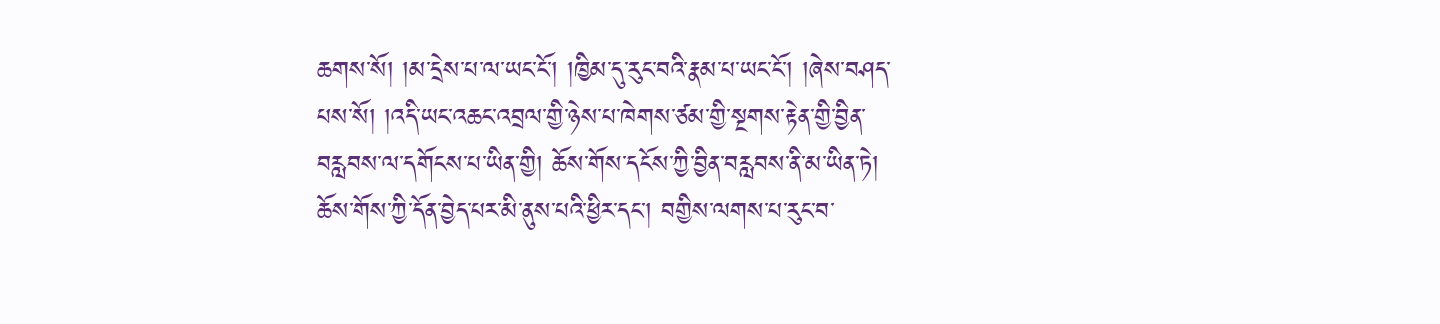ཆགས་སོ། །མ་དྲེས་པ་ལ་ཡང་ངོ་། །ཁྱིམ་དུ་རུང་བའི་རྣམ་པ་ཡང་ངོ་། །ཞེས་བཤད་པས་སོ། །འདི་ཡང་འཆང་འབྲལ་གྱི་ཉེས་པ་ཁེགས་ཙམ་གྱི་སྔགས་རྟེན་གྱི་བྱིན་བརླབས་ལ་དགོངས་པ་ཡིན་གྱི། ཆོས་གོས་དངོས་ཀྱི་བྱིན་བརླབས་ནི་མ་ཡིན་ཏེ། ཆོས་གོས་ཀྱི་དོན་བྱེད་པར་མི་ནུས་པའི་ཕྱིར་དང་། བགྱིས་ལགས་པ་རུང་བ་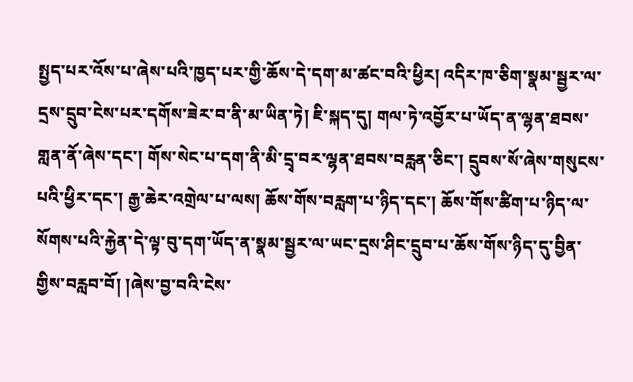སྤྱད་པར་འོས་པ་ཞེས་པའི་ཁྱད་པར་གྱི་ཆོས་དེ་དག་མ་ཚང་བའི་ཕྱིར། འདིར་ཁ་ཅིག་སྣམ་སྦྱར་ལ་དྲས་དྲུབ་ངེས་པར་དགོས་ཟེར་བ་ནི་མ་ཡིན་ཏེ། ཇི་སྐད་དུ། གལ་ཏེ་འབྱོར་པ་ཡོད་ན་ལྷན་ཐབས་གླན་ནོ་ཞེས་དང་། གོས་སེང་པ་དག་ནི་མི་དྲྭ་བར་ལྷན་ཐབས་བརླན་ཅིང་། དྲུབས་སོ་ཞེས་གསུངས་པའི་ཕྱིར་དང་། རྒྱ་ཆེར་འགྲེལ་པ་ལས། ཆོས་གོས་བརླག་པ་ཉིད་དང་། ཆོས་གོས་ཚིག་པ་ཉིད་ལ་སོགས་པའི་རྐྱེན་དེ་ལྟ་བུ་དག་ཡོད་ན་སྣམ་སྦྱར་ལ་ཡང་དྲས་ཤིང་དྲུབ་པ་ཆོས་གོས་ཉིད་དུ་བྱིན་གྱིས་བརླབ་བོ། །ཞེས་བྱ་བའི་ངེས་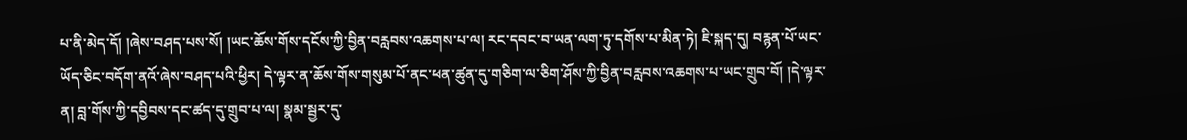པ་ནི་མེད་དོ། །ཞེས་བཤད་པས་སོ། །ཡང་ཆོས་གོས་དངོས་ཀྱི་བྱིན་བརླབས་འཆགས་པ་ལ། རང་དབང་བ་ཡན་ལག་ཏུ་དགོས་པ་མིན་ཏེ། ཇི་སྐད་དུ། བརྙན་པོ་ཡང་ཡོད་ཅིང་བདོག་ནའོ་ཞེས་བཤད་པའི་ཕྱིར། དེ་ལྟར་ན་ཆོས་གོས་གསུམ་པོ་ནང་ཕན་ཚུན་དུ་གཅིག་ལ་ཅིག་ཤོས་ཀྱི་བྱིན་བརླབས་འཆགས་པ་ཡང་གྲུབ་བོ། །དེ་ལྟར་ན། བླ་གོས་ཀྱི་དབྱིབས་དང་ཚད་དུ་གྲུབ་པ་ལ། སྣམ་སྦྱར་དུ་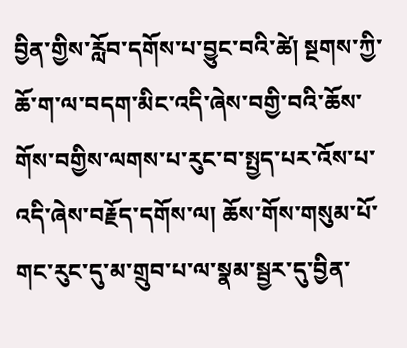བྱིན་གྱིས་རློབ་དགོས་པ་བྱུང་བའི་ཚེ། སྔགས་ཀྱི་ཆོ་ག་ལ་བདག་མིང་འདི་ཞེས་བགྱི་བའི་ཆོས་གོས་བགྱིས་ལགས་པ་རུང་བ་སྤྱད་པར་འོས་པ་འདི་ཞེས་བརྗོད་དགོས་ལ། ཆོས་གོས་གསུམ་པོ་གང་རུང་དུ་མ་གྲུབ་པ་ལ་སྣམ་སྦྱར་དུ་བྱིན་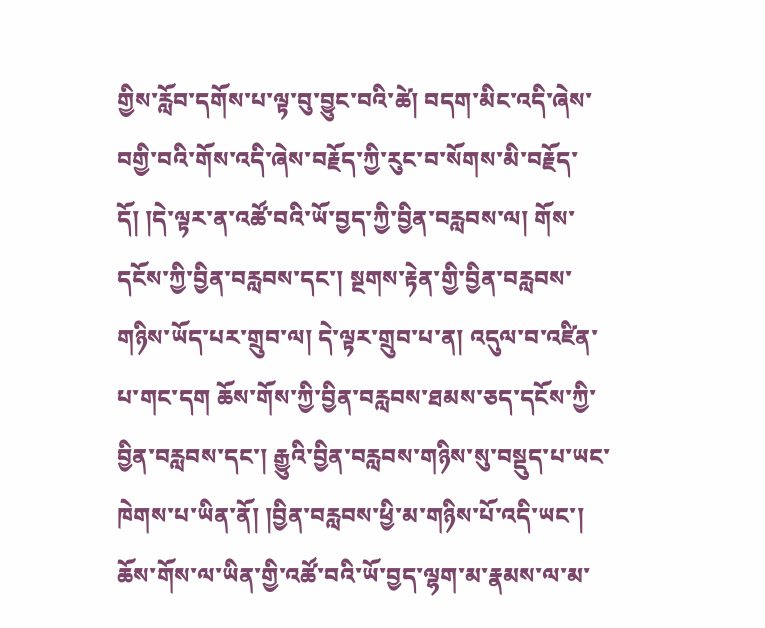གྱིས་རློབ་དགོས་པ་ལྟ་བུ་བྱུང་བའི་ཚེ། བདག་མིང་འདི་ཞེས་བགྱི་བའི་གོས་འདི་ཞེས་བརྗོད་ཀྱི་རུང་བ་སོགས་མི་བརྗོད་དོ། །དེ་ལྟར་ན་འཚོ་བའི་ཡོ་བྱད་ཀྱི་བྱིན་བརླབས་ལ། གོས་དངོས་ཀྱི་བྱིན་བརླབས་དང་། སྔགས་རྟེན་གྱི་བྱིན་བརླབས་གཉིས་ཡོད་པར་གྲུབ་ལ། དེ་ལྟར་གྲུབ་པ་ན། འདུལ་བ་འཛིན་པ་གང་དག ཆོས་གོས་ཀྱི་བྱིན་བརླབས་ཐམས་ཅད་དངོས་ཀྱི་བྱིན་བརླབས་དང་། རྒྱུའི་བྱིན་བརླབས་གཉིས་སུ་བསྡུད་པ་ཡང་ཁེགས་པ་ཡིན་ནོ། །བྱིན་བརླབས་ཕྱི་མ་གཉིས་པོ་འདི་ཡང་། ཆོས་གོས་ལ་ཡིན་གྱི་འཚོ་བའི་ཡོ་བྱད་ལྷག་མ་རྣམས་ལ་མ་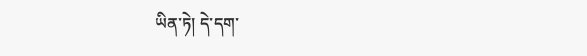ཡིན་ཏེ། དེ་དག་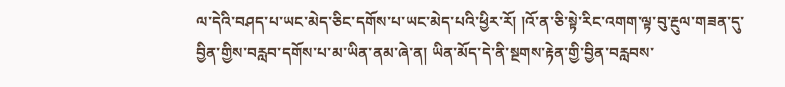ལ་དེའི་བཤད་པ་ཡང་མེད་ཅིང་དགོས་པ་ཡང་མེད་པའི་ཕྱིར་རོ། །འོ་ན་ཅི་སྟེ་རིང་འགག་ལྟ་བུ་རྔུལ་གཟན་དུ་བྱིན་གྱིས་བརླབ་དགོས་པ་མ་ཡིན་ནམ་ཞེ་ན། ཡིན་མོད་དེ་ནི་སྔགས་རྟེན་གྱི་བྱིན་བརླབས་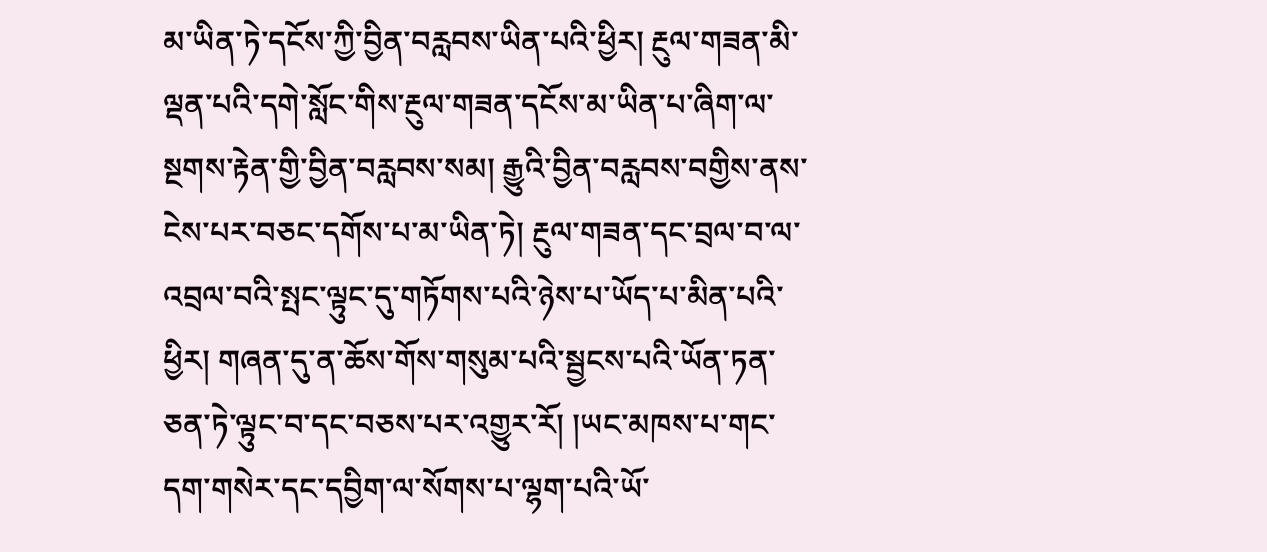མ་ཡིན་ཏེ་དངོས་ཀྱི་བྱིན་བརླབས་ཡིན་པའི་ཕྱིར། རྔུལ་གཟན་མི་ལྡན་པའི་དགེ་སློང་གིས་རྔུལ་གཟན་དངོས་མ་ཡིན་པ་ཞིག་ལ་སྔགས་རྟེན་གྱི་བྱིན་བརླབས་སམ། རྒྱུའི་བྱིན་བརླབས་བགྱིས་ནས་ངེས་པར་བཅང་དགོས་པ་མ་ཡིན་ཏེ། རྔུལ་གཟན་དང་བྲལ་བ་ལ་འབྲལ་བའི་སྤང་ལྟུང་དུ་གཏོགས་པའི་ཉེས་པ་ཡོད་པ་མིན་པའི་ཕྱིར། གཞན་དུ་ན་ཆོས་གོས་གསུམ་པའི་སྦྱངས་པའི་ཡོན་ཏན་ཅན་ཏེ་ལྟུང་བ་དང་བཅས་པར་འགྱུར་རོ། །ཡང་མཁས་པ་གང་དག་གསེར་དང་དབྱིག་ལ་སོགས་པ་ལྷག་པའི་ཡོ་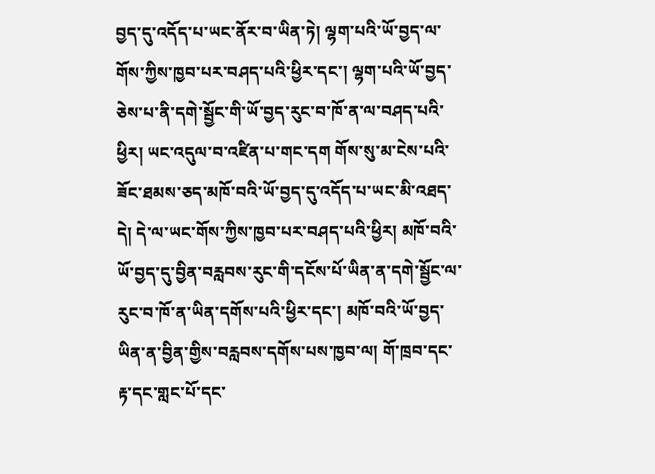བྱད་དུ་འདོད་པ་ཡང་ནོར་བ་ཡིན་ཏེ། ལྷག་པའི་ཡོ་བྱད་ལ་གོས་ཀྱིས་ཁྱབ་པར་བཤད་པའི་ཕྱིར་དང་། ལྷག་པའི་ཡོ་བྱད་ཅེས་པ་ནི་དགེ་སྦྱོང་གི་ཡོ་བྱད་རུང་བ་ཁོ་ན་ལ་བཤད་པའི་ཕྱིར། ཡང་འདུལ་བ་འཛིན་པ་གང་དག གོས་སུ་མ་ངེས་པའི་ཟོང་ཐམས་ཅད་མཁོ་བའི་ཡོ་བྱད་དུ་འདོད་པ་ཡང་མི་འཐད་དེ། དེ་ལ་ཡང་གོས་ཀྱིས་ཁྱབ་པར་བཤད་པའི་ཕྱིར། མཁོ་བའི་ཡོ་བྱད་དུ་བྱིན་བརླབས་རུང་གི་དངོས་པོ་ཡིན་ན་དགེ་སྦྱོང་ལ་རུང་བ་ཁོ་ན་ཡིན་དགོས་པའི་ཕྱིར་དང་། མཁོ་བའི་ཡོ་བྱད་ཡིན་ན་བྱིན་གྱིས་བརླབས་དགོས་པས་ཁྱབ་ལ། གོ་ཁྲབ་དང་རྟ་དང་གླང་པོ་དང་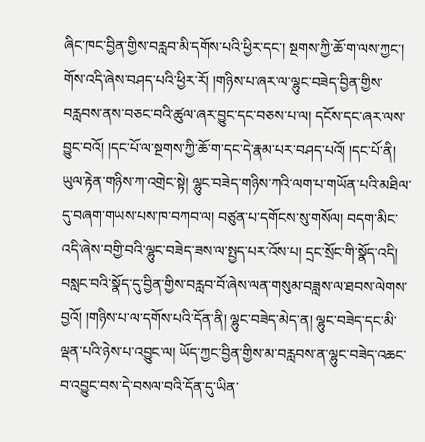ཞིང་ཁང་བྱིན་གྱིས་བརླབ་མི་དགོས་པའི་ཕྱིར་དང་། སྔགས་ཀྱི་ཆོ་ག་ལས་ཀྱང་། གོས་འདི་ཞེས་བཤད་པའི་ཕྱིར་རོ། །གཉིས་པ་ཞར་ལ་ལྷུང་བཟེད་བྱིན་གྱིས་བརླབས་ནས་བཅང་བའི་ཚུལ་ཞར་བྱུང་དང་བཅས་པ་ལ། དངོས་དང་ཞར་ལས་བྱུང་བའོ། །དང་པོ་ལ་སྔགས་ཀྱི་ཆོ་ག་དང་དེ་རྣམ་པར་བཤད་པའོ། །དང་པོ་ནི། ཡུལ་རྟེན་གཉིས་ཀ་འགྲེང་སྟེ། ལྷུང་བཟེད་གཉིས་ཀའི་ལག་པ་གཡོན་པའི་མཐིལ་དུ་བཞག་གཡས་པས་ཁ་བཀབ་ལ། བཙུན་པ་དགོངས་སུ་གསོལ། བདག་མིང་འདི་ཞེས་བགྱི་བའི་ལྷུང་བཟེད་ཟས་ལ་སྤྱད་པར་འོས་པ། དྲང་སྲོང་གི་སྣོད་འདི། བསླང་བའི་སྣོད་དུ་བྱིན་གྱིས་བརླབ་བོ་ཞེས་ལན་གསུམ་བཟླས་ལ་ཐབས་ལེགས་བྱའོ། །གཉིས་པ་ལ་དགོས་པའི་དོན་ནི། ལྷུང་བཟེད་མེད་ན། ལྷུང་བཟེད་དང་མི་ལྡན་པའི་ཉེས་པ་འབྱུང་ལ། ཡོད་ཀྱང་བྱིན་གྱིས་མ་བརླབས་ན་ལྷུང་བཟེད་འཆང་བ་འབྱུང་བས་དེ་བསལ་བའི་དོན་དུ་ཡིན་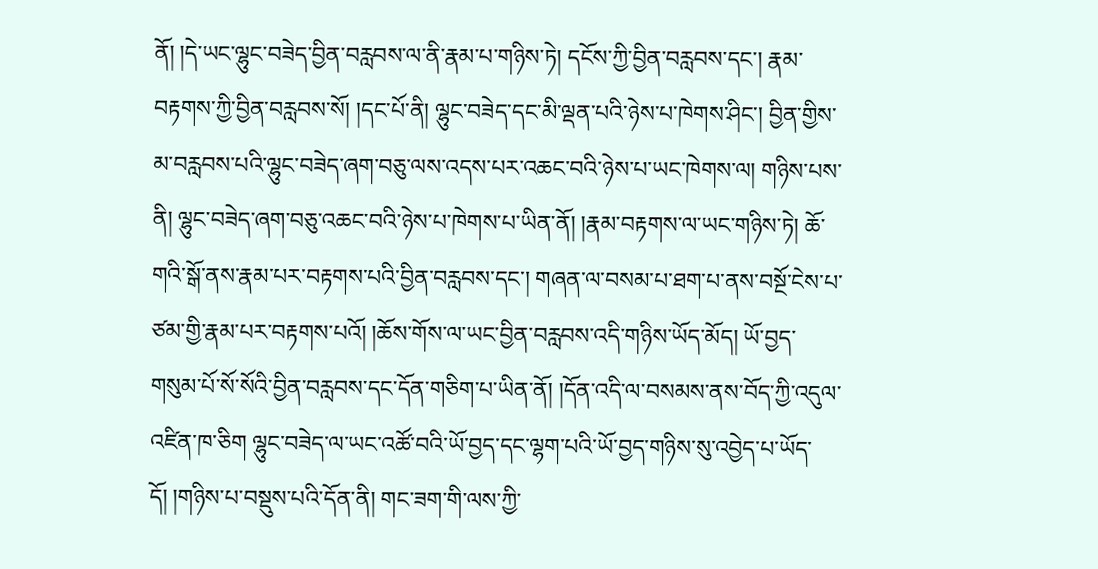ནོ། །དེ་ཡང་ལྷུང་བཟེད་བྱིན་བརླབས་ལ་ནི་རྣམ་པ་གཉིས་ཏེ། དངོས་ཀྱི་བྱིན་བརླབས་དང་། རྣམ་བརྟགས་ཀྱི་བྱིན་བརླབས་སོ། །དང་པོ་ནི། ལྷུང་བཟེད་དང་མི་ལྡན་པའི་ཉེས་པ་ཁེགས་ཤིང་། བྱིན་གྱིས་མ་བརླབས་པའི་ལྷུང་བཟེད་ཞག་བཅུ་ལས་འདས་པར་འཆང་བའི་ཉེས་པ་ཡང་ཁེགས་ལ། གཉིས་པས་ནི། ལྷུང་བཟེད་ཞག་བཅུ་འཆང་བའི་ཉེས་པ་ཁེགས་པ་ཡིན་ནོ། །རྣམ་བརྟགས་ལ་ཡང་གཉིས་ཏེ། ཆོ་གའི་སྒོ་ནས་རྣམ་པར་བརྟགས་པའི་བྱིན་བརླབས་དང་། གཞན་ལ་བསམ་པ་ཐག་པ་ནས་བསྔོ་ངེས་པ་ཙམ་གྱི་རྣམ་པར་བརྟགས་པའོ། །ཆོས་གོས་ལ་ཡང་བྱིན་བརླབས་འདི་གཉིས་ཡོད་མོད། ཡོ་བྱད་གསུམ་པོ་སོ་སོའི་བྱིན་བརླབས་དང་དོན་གཅིག་པ་ཡིན་ནོ། །དོན་འདི་ལ་བསམས་ནས་བོད་ཀྱི་འདུལ་འཛིན་ཁ་ཅིག ལྷུང་བཟེད་ལ་ཡང་འཚོ་བའི་ཡོ་བྱད་དང་ལྷག་པའི་ཡོ་བྱད་གཉིས་སུ་འབྱེད་པ་ཡོད་དོ། །གཉིས་པ་བསྡུས་པའི་དོན་ནི། གང་ཟག་གི་ལས་ཀྱི་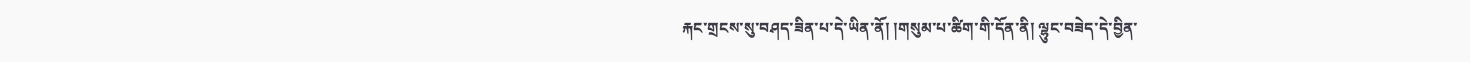རྐང་གྲངས་སུ་བཤད་ཟིན་པ་དེ་ཡིན་ནོ། །གསུམ་པ་ཚིག་གི་དོན་ནི། ལྷུང་བཟེད་དེ་བྱིན་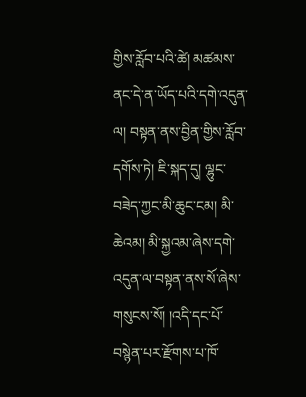གྱིས་རློབ་པའི་ཚེ། མཚམས་ནང་དེ་ན་ཡོད་པའི་དགེ་འདུན་ལ། བསྟན་ནས་བྱིན་གྱིས་རློབ་དགོས་ཏེ། ཇི་སྐད་དུ། ལྷུང་བཟེད་ཀྱང་མི་ཆུང་ངམ། མི་ཆེའམ། མི་སྐྱའམ་ཞེས་དགེ་འདུན་ལ་བསྟན་ནས་སོ་ཞེས་གསུངས་སོ། །འདི་དང་པོ་བསྙེན་པར་རྫོགས་པ་ཁོ་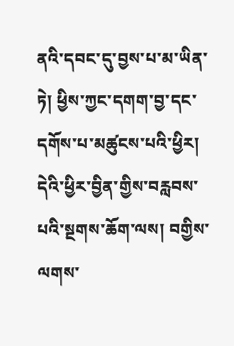ནའི་དབང་དུ་བྱས་པ་མ་ཡིན་ཏེ། ཕྱིས་ཀྱང་དགག་བྱ་དང་དགོས་པ་མཚུངས་པའི་ཕྱིར། དེའི་ཕྱིར་བྱིན་གྱིས་བརླབས་པའི་སྔགས་ཆོག་ལས། བགྱིས་ལགས་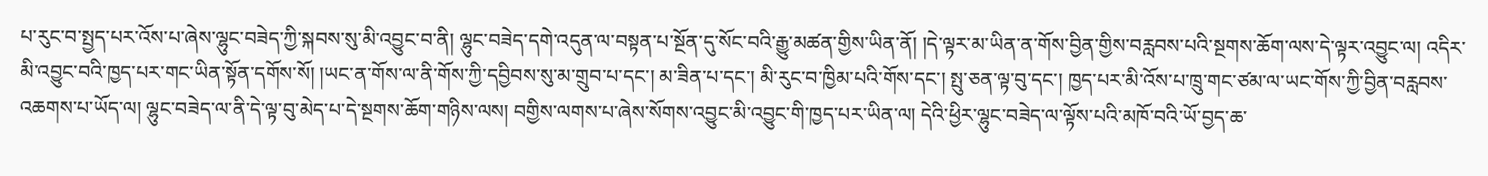པ་རུང་བ་སྤྱད་པར་འོས་པ་ཞེས་ལྷུང་བཟེད་ཀྱི་སྐབས་སུ་མི་འབྱུང་བ་ནི། ལྷུང་བཟེད་དགེ་འདུན་ལ་བསྟན་པ་སྔོན་དུ་སོང་བའི་རྒྱུ་མཚན་གྱིས་ཡིན་ནོ། །དེ་ལྟར་མ་ཡིན་ན་གོས་བྱིན་གྱིས་བརླབས་པའི་སྔགས་ཆོག་ལས་དེ་ལྟར་འབྱུང་ལ། འདིར་མི་འབྱུང་བའི་ཁྱད་པར་གང་ཡིན་སྟོན་དགོས་སོ། །ཡང་ན་གོས་ལ་ནི་གོས་ཀྱི་དབྱིབས་སུ་མ་གྲུབ་པ་དང་། མ་ཟིན་པ་དང་། མི་རུང་བ་ཁྱིམ་པའི་གོས་དང་། སྤུ་ཅན་ལྟ་བུ་དང་། ཁྱད་པར་མི་འོས་པ་ཁྲུ་གང་ཙམ་ལ་ཡང་གོས་ཀྱི་བྱིན་བརླབས་འཆགས་པ་ཡོད་ལ། ལྷུང་བཟེད་ལ་ནི་དེ་ལྟ་བུ་མེད་པ་དེ་སྔགས་ཆོག་གཉིས་ལས། བགྱིས་ལགས་པ་ཞེས་སོགས་འབྱུང་མི་འབྱུང་གི་ཁྱད་པར་ཡིན་ལ། དེའི་ཕྱིར་ལྷུང་བཟེད་ལ་ལྟོས་པའི་མཁོ་བའི་ཡོ་བྱད་ཆ་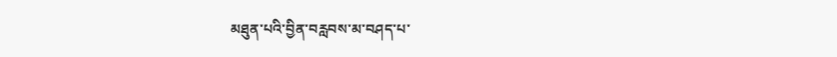མཐུན་པའི་བྱིན་བརླབས་མ་བཤད་པ་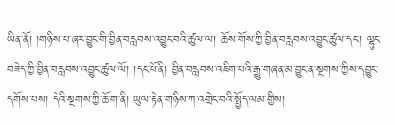ཡིན་ནོ། །གཉིས་པ་ཞར་བྱུང་གི་བྱིན་བརླབས་འབྱུང་བའི་ཚུལ་ལ། ཆོས་གོས་ཀྱི་བྱིན་བརླབས་འབྱུང་ཚུལ་དང་། ལྷུང་བཟེད་ཀྱི་བྱིན་བརླབས་འབྱུང་ཚུལ་ལོ། །དང་པོ་ནི། བྱིན་བརླབས་འཇིག་པའི་རྒྱུ་གཞན་མ་བྱུང་ན་སྔགས་ཀྱིས་དབྱུང་དགོས་པས། དེའི་སྔགས་ཀྱི་ཆོ་ག་ནི། ཡུལ་རྟེན་གཉིས་ཀ་འགྲེང་བའི་སྤྱོད་ལམ་གྱིས།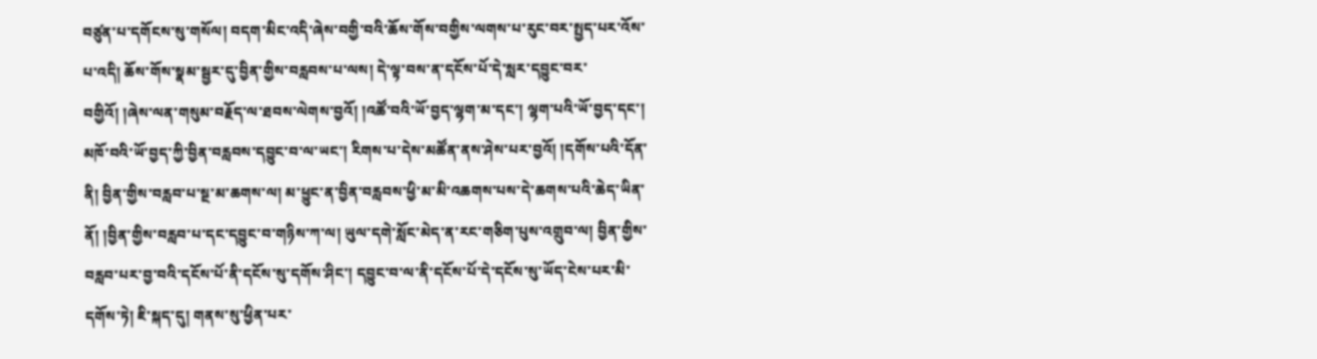བཙུན་པ་དགོངས་སུ་གསོལ། བདག་མིང་འདི་ཞེས་བགྱི་བའི་ཆོས་གོས་བགྱིས་ལགས་པ་རུང་བར་སྤྱད་པར་འོས་པ་འདི། ཆོས་གོས་སྣམ་སྦྱར་དུ་བྱིན་གྱིས་བརླབས་པ་ལས། དེ་ལྟ་བས་ན་དངོས་པོ་དེ་སླར་དབྱུང་བར་བགྱིའོ། །ཞེས་ལན་གསུམ་བརྗོད་ལ་ཐབས་ལེགས་བྱའོ། །འཚོ་བའི་ཡོ་བྱད་ལྷག་མ་དང་། ལྷག་པའི་ཡོ་བྱད་དང་། མཁོ་བའི་ཡོ་བྱད་ཀྱི་བྱིན་བརླབས་དབྱུང་བ་ལ་ཡང་། རིགས་པ་དེས་མཚོན་ནས་ཤེས་པར་བྱའོ། །དགོས་པའི་དོན་ནི། བྱིན་གྱིས་བརླབ་པ་སྔ་མ་ཆགས་ལ། མ་ཕྱུང་ན་བྱིན་བརླབས་ཕྱི་མ་མི་འཆགས་པས་དེ་ཆགས་པའི་ཆེད་ཡིན་ནོ། །བྱིན་གྱིས་བརླབ་པ་དང་དབྱུང་བ་གཉིས་ཀ་ལ། ཡུལ་དགེ་སློང་མེད་ན་རང་གཅིག་པུས་འགྲུབ་ལ། བྱིན་གྱིས་བརླབ་པར་བྱ་བའི་དངོས་པོ་ནི་དངོས་སུ་དགོས་ཤིང་། དབྱུང་བ་ལ་ནི་དངོས་པོ་དེ་དངོས་སུ་ཡོད་ངེས་པར་མི་དགོས་ཏེ། ཇི་སྐད་དུ། གནས་སུ་ཕྱིན་པར་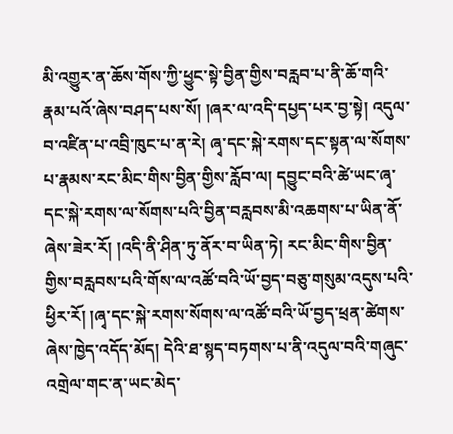མི་འགྱུར་ན་ཆོས་གོས་ཀྱི་ཕྱུང་སྟེ་བྱིན་གྱིས་བརླབ་པ་ནི་ཆོ་གའི་རྣམ་པའོ་ཞེས་བཤད་པས་སོ། །ཞར་ལ་འདི་དཔྱད་པར་བྱ་སྟེ། འདུལ་བ་འཛིན་པ་འབྲི་ཁུང་པ་ན་རེ། ཞྭ་དང་སྐེ་རགས་དང་སྟན་ལ་སོགས་པ་རྣམས་རང་མིང་གིས་བྱིན་གྱིས་རློབ་ལ། དབྱུང་བའི་ཚེ་ཡང་ཞྭ་དང་སྐེ་རགས་ལ་སོགས་པའི་བྱིན་བརླབས་མི་འཆགས་པ་ཡིན་ནོ་ཞེས་ཟེར་རོ། །འདི་ནི་ཤིན་ཏུ་ནོར་བ་ཡིན་ཏེ། རང་མིང་གིས་བྱིན་གྱིས་བརླབས་པའི་གོས་ལ་འཚོ་བའི་ཡོ་བྱད་བཅུ་གསུམ་འདུས་པའི་ཕྱིར་རོ། །ཞྭ་དང་སྐེ་རགས་སོགས་ལ་འཚོ་བའི་ཡོ་བྱད་ཕྲན་ཚེགས་ཞེས་ཁྱེད་འདོད་མོད། དེའི་ཐ་སྙད་བཏགས་པ་ནི་འདུལ་བའི་གཞུང་འགྲེལ་གང་ན་ཡང་མེད་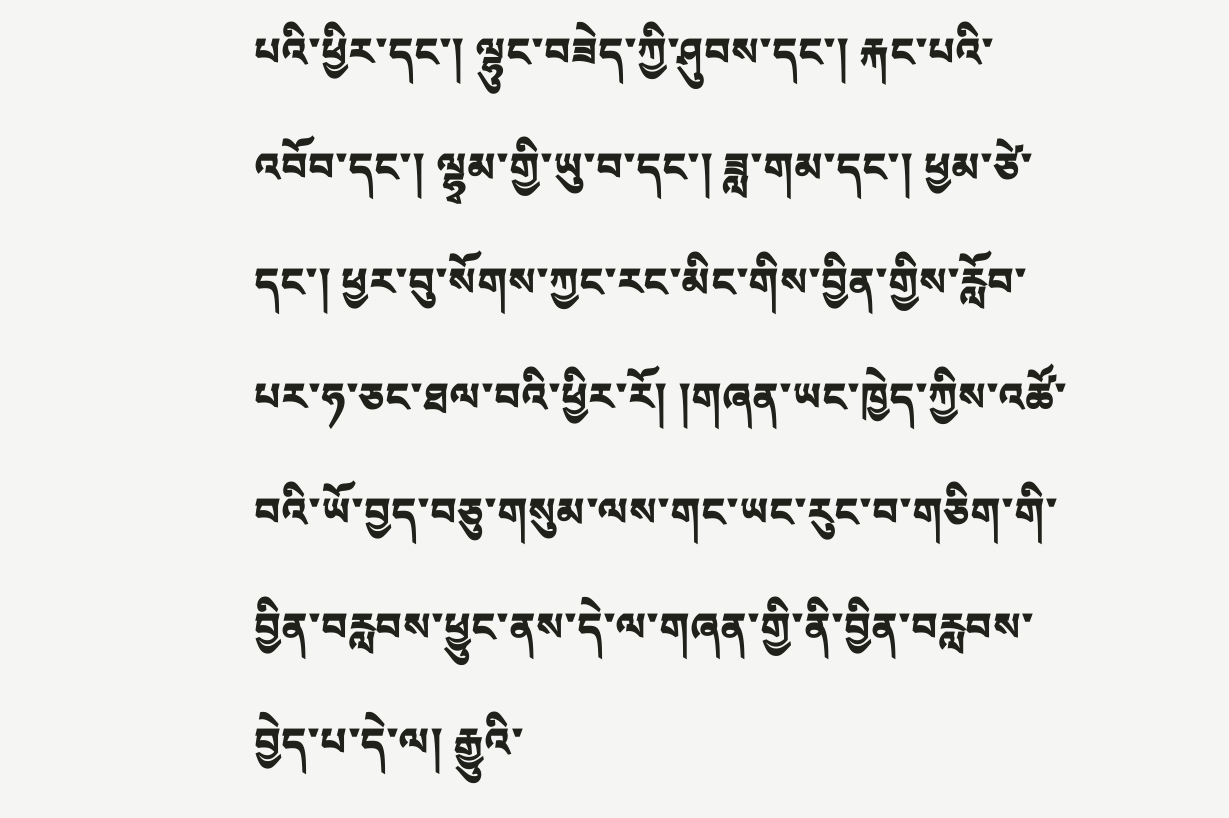པའི་ཕྱིར་དང་། ལྷུང་བཟེད་ཀྱི་ཤུབས་དང་། རྐང་པའི་འབོབ་དང་། ལྷྭམ་གྱི་ཡུ་བ་དང་། ཟླ་གམ་དང་། ཕྱམ་ཙེ་དང་། ཕྱར་བུ་སོགས་ཀྱང་རང་མིང་གིས་བྱིན་གྱིས་རློབ་པར་ཧ་ཅང་ཐལ་བའི་ཕྱིར་རོ། །གཞན་ཡང་ཁྱེད་ཀྱིས་འཚོ་བའི་ཡོ་བྱད་བཅུ་གསུམ་ལས་གང་ཡང་རུང་བ་གཅིག་གི་བྱིན་བརླབས་ཕྱུང་ནས་དེ་ལ་གཞན་གྱི་ནི་བྱིན་བརླབས་བྱེད་པ་དེ་ལ། རྒྱུའི་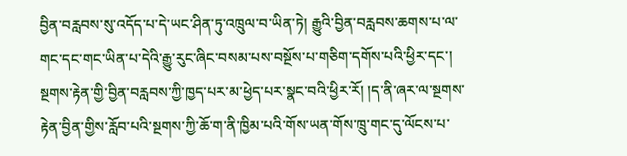བྱིན་བརླབས་སུ་འདོད་པ་དེ་ཡང་ཤིན་ཏུ་འཁྲུལ་བ་ཡིན་ཏེ། རྒྱུའི་བྱིན་བརླབས་ཆགས་པ་ལ་གང་དང་གང་ཡིན་པ་དེའི་རྒྱུ་རུང་ཞིང་བསམ་པས་བསྔོས་པ་གཅིག་དགོས་པའི་ཕྱིར་དང་། སྔགས་རྟེན་གྱི་བྱིན་བརླབས་ཀྱི་ཁྱད་པར་མ་ཕྱེད་པར་སྣང་བའི་ཕྱིར་རོ། །ད་ནི་ཞར་ལ་སྔགས་རྟེན་བྱིན་གྱིས་རློབ་པའི་སྔགས་ཀྱི་ཆོ་ག་ནི་ཁྱིམ་པའི་གོས་ཡན་གོས་ཁྲུ་གང་དུ་ལོངས་པ་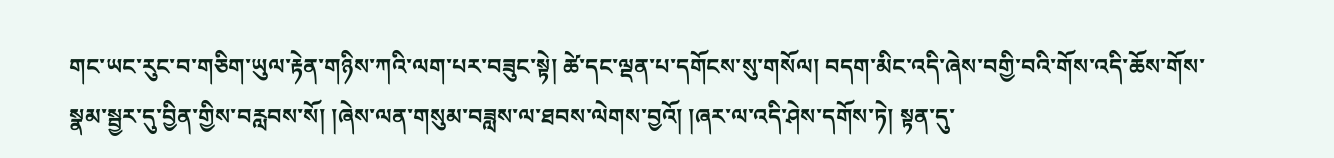གང་ཡང་རུང་བ་གཅིག་ཡུལ་རྟེན་གཉིས་ཀའི་ལག་པར་བཟུང་སྟེ། ཚེ་དང་ལྡན་པ་དགོངས་སུ་གསོལ། བདག་མིང་འདི་ཞེས་བགྱི་བའི་གོས་འདི་ཆོས་གོས་སྣམ་སྦྱར་དུ་བྱིན་གྱིས་བརླབས་སོ། །ཞེས་ལན་གསུམ་བཟླས་ལ་ཐབས་ལེགས་བྱའོ། །ཞར་ལ་འདི་ཤེས་དགོས་ཏེ། སྟན་དུ་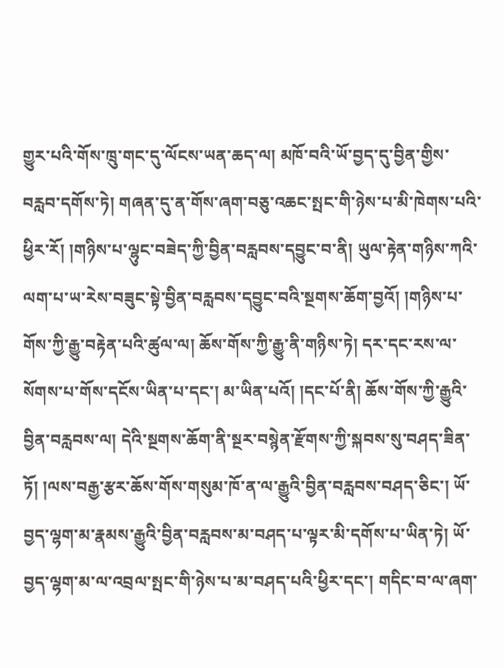གྱུར་པའི་གོས་ཁྲུ་གང་དུ་ལོངས་ཡན་ཆད་ལ། མཁོ་བའི་ཡོ་བྱད་དུ་བྱིན་གྱིས་བརླབ་དགོས་ཏེ། གཞན་དུ་ན་གོས་ཞག་བཅུ་འཆང་སྤང་གི་ཉེས་པ་མི་ཁེགས་པའི་ཕྱིར་རོ། །གཉིས་པ་ལྷུང་བཟེད་ཀྱི་བྱིན་བརླབས་དབྱུང་བ་ནི། ཡུལ་རྟེན་གཉིས་ཀའི་ལག་པ་ཡ་རེས་བཟུང་སྟེ་བྱིན་བརླབས་དབྱུང་བའི་སྔགས་ཆོག་བྱའོ། །གཉིས་པ་གོས་ཀྱི་རྒྱུ་བརྟེན་པའི་ཚུལ་ལ། ཆོས་གོས་ཀྱི་རྒྱུ་ནི་གཉིས་ཏེ། དར་དང་རས་ལ་སོགས་པ་གོས་དངོས་ཡིན་པ་དང་། མ་ཡིན་པའོ། །དང་པོ་ནི། ཆོས་གོས་ཀྱི་རྒྱུའི་བྱིན་བརླབས་ལ། དེའི་སྔགས་ཆོག་ནི་སྔར་བསྙེན་རྫོགས་ཀྱི་སྐབས་སུ་བཤད་ཟིན་ཏོ། །ལས་བརྒྱ་རྩར་ཆོས་གོས་གསུམ་ཁོ་ན་ལ་རྒྱུའི་བྱིན་བརླབས་བཤད་ཅིང་། ཡོ་བྱད་ལྷག་མ་རྣམས་རྒྱུའི་བྱིན་བརླབས་མ་བཤད་པ་ལྟར་མི་དགོས་པ་ཡིན་ཏེ། ཡོ་བྱད་ལྷག་མ་ལ་འབྲལ་སྤང་གི་ཉེས་པ་མ་བཤད་པའི་ཕྱིར་དང་། གདིང་བ་ལ་ཞག་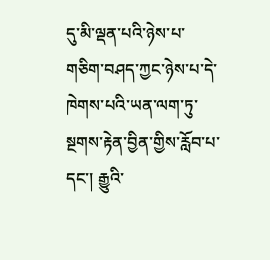དུ་མི་ལྡན་པའི་ཉེས་པ་གཅིག་བཤད་ཀྱང་ཉེས་པ་དེ་ཁེགས་པའི་ཡན་ལག་ཏུ་སྔགས་རྟེན་བྱིན་གྱིས་རློབ་པ་དང་། རྒྱུའི་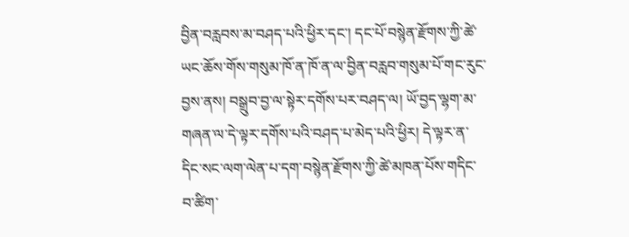བྱིན་བརླབས་མ་བཤད་པའི་ཕྱིར་དང་། དང་པོ་བསྙེན་རྫོགས་ཀྱི་ཚེ་ཡང་ཆོས་གོས་གསུམ་ཁོ་ན་ཁོ་ན་ལ་བྱིན་བརླབ་གསུམ་པོ་གང་རུང་བྱས་ནས། བསྒྲུབ་བྱ་ལ་སྟེར་དགོས་པར་བཤད་ལ། ཡོ་བྱད་ལྷག་མ་གཞན་ལ་དེ་ལྟར་དགོས་པའི་བཤད་པ་མེད་པའི་ཕྱིར། དེ་ལྟར་ན་དིང་སང་ལག་ལེན་པ་དག་བསྙེན་རྫོགས་ཀྱི་ཚེ་མཁན་པོས་གདིང་བ་ཚིག་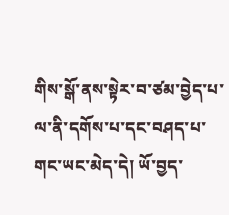གིས་སྒོ་ནས་སྟེར་བ་ཙམ་བྱེད་པ་ལ་ནི་དགོས་པ་དང་བཤད་པ་གང་ཡང་མེད་དེ། ཡོ་བྱད་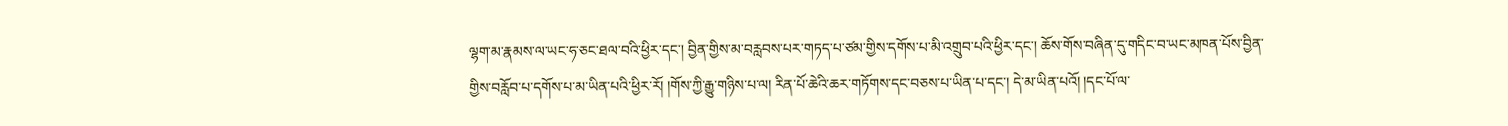ལྷག་མ་རྣམས་ལ་ཡང་ཧ་ཅང་ཐལ་བའི་ཕྱིར་དང་། བྱིན་གྱིས་མ་བརླབས་པར་གཏད་པ་ཙམ་གྱིས་དགོས་པ་མི་འགྲུབ་པའི་ཕྱིར་དང་། ཆོས་གོས་བཞིན་དུ་གདིང་བ་ཡང་མཁན་པོས་བྱིན་གྱིས་བརློབ་པ་དགོས་པ་མ་ཡིན་པའི་ཕྱིར་རོ། །གོས་ཀྱི་རྒྱུ་གཉིས་པ་ལ། རིན་པོ་ཆེའི་ཆར་གཏོགས་དང་བཅས་པ་ཡིན་པ་དང་། དེ་མ་ཡིན་པའོ། །དང་པོ་ལ་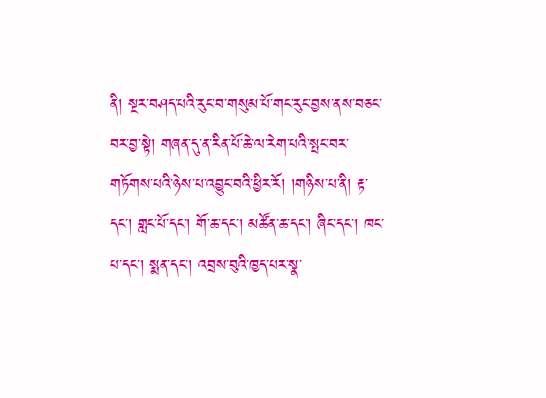ནི། སྔར་བཤད་པའི་རུང་བ་གསུམ་པོ་གང་རུང་བྱས་ནས་བཅང་བར་བྱ་སྟེ། གཞན་དུ་ན་རིན་པོ་ཆེ་ལ་རེག་པའི་སྤང་བར་གཏོགས་པའི་ཉེས་པ་འབྱུང་བའི་ཕྱིར་རོ། །གཉིས་པ་ནི། རྟ་དང་། གླང་པོ་དང་། གོ་ཆ་དང་། མཚོན་ཆ་དང་། ཞིང་དང་། ཁང་པ་དང་། སྨན་དང་། འབྲས་བུའི་ཁྱད་པར་སྣ་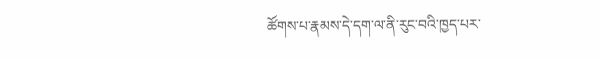ཚོགས་པ་རྣམས་དེ་དག་ལ་ནི་རུང་བའི་ཁྱད་པར་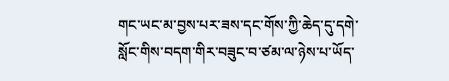གང་ཡང་མ་བྱས་པར་ཟས་དང་གོས་ཀྱི་ཆེད་དུ་དགེ་སློང་གིས་བདག་གིར་བཟུང་བ་ཙམ་ལ་ཉེས་པ་ཡོད་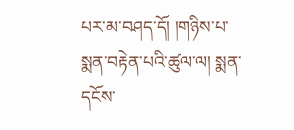པར་མ་བཤད་དོ། །གཉིས་པ་སྨན་བརྟེན་པའི་ཚུལ་ལ། སྨན་དངོས་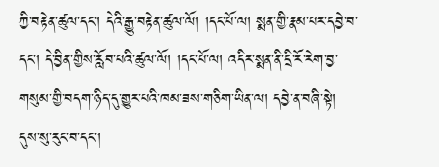ཀྱི་བརྟེན་ཚུལ་དང་། དེའི་རྒྱུ་བརྟེན་ཚུལ་ལོ། །དང་པོ་ལ། སྨན་གྱི་རྣམ་པར་དབྱེ་བ་དང་། དེ་བྱིན་གྱིས་རློབ་པའི་ཚུལ་ལོ། །དང་པོ་ལ། འདིར་སྨན་ནི་དྲི་རོ་རེག་བྱ་གསུམ་གྱི་བདག་ཉིད་དུ་གྱུར་པའི་ཁམ་ཟས་གཅིག་ཡིན་ལ། དབྱེ་ན་བཞི་སྟེ། དུས་སུ་རུང་བ་དང་།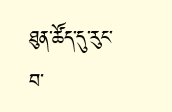ཐུན་ཚོད་དུ་རུང་བ་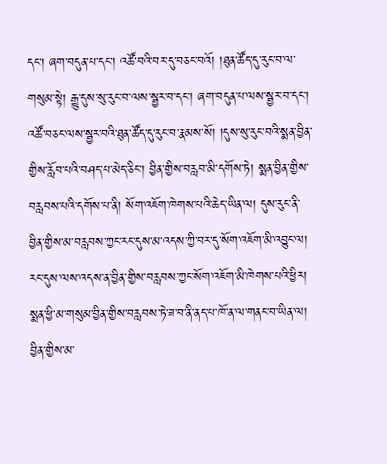དང་། ཞག་བདུན་པ་དང་། འཚོ་བའི་བར་དུ་བཅང་བའོ། །ཐུན་ཚོད་དུ་རུང་བ་ལ་གསུམ་སྟེ། རྒྱུ་དུས་སུ་རུང་བ་ལས་སྦྱར་བ་དང་། ཞག་བདུན་པ་ལས་སྦྱར་བ་དང་། འཚོ་བཅང་ལས་སྦྱར་བའི་ཐུན་ཚོད་དུ་རུང་བ་རྣམས་སོ། །དུས་སུ་རུང་བའི་སྨན་བྱིན་གྱིས་རློབ་པའི་བཤད་པ་མེད་ཅིང་། བྱིན་གྱིས་བརླབ་མི་དགོས་ཏེ། སྨན་བྱིན་གྱིས་བརླབས་པའི་དགོས་པ་ནི། སོག་འཇོག་ཁེགས་པའི་ཆེད་ཡིན་ལ། དུས་རུང་ནི་བྱིན་གྱིས་མ་བརླབས་ཀྱང་རང་དུས་མ་འདས་ཀྱི་བར་དུ་སོག་འཇོག་མི་འབྱུང་ལ། རང་དུས་ལས་འདས་ན་བྱིན་གྱིས་བརླབས་ཀྱང་སོག་འཇོག་མི་ཁེགས་པའི་ཕྱིར། སྨན་ཕྱི་མ་གསུམ་བྱིན་གྱིས་བརླབས་ཏེ་ཟ་བ་ནི་ནད་པ་ཁོ་ན་ལ་གནང་བ་ཡིན་ལ། བྱིན་གྱིས་མ་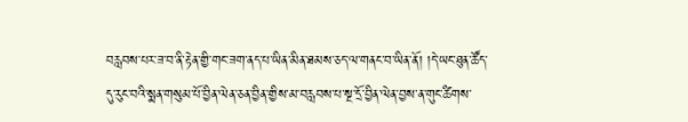བརླབས་པར་ཟ་བ་ནི་རྟེན་གྱི་གང་ཟག་ནད་པ་ཡིན་མིན་ཐམས་ཅད་ལ་གནང་བ་ཡིན་ནོ། །དེ་ཡང་ཐུན་ཚོད་དུ་རུང་བའི་སྨན་གསུམ་པོ་བྱིན་ལེན་ཅན་བྱིན་གྱིས་མ་བརླབས་པ་སྔ་དྲོ་བྱིན་ལེན་བྱས་ན་གུང་ཚིགས་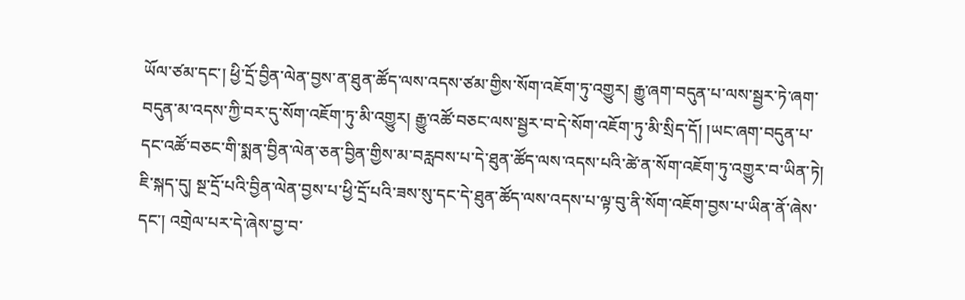ཡོལ་ཙམ་དང་། ཕྱི་དྲོ་བྱིན་ལེན་བྱས་ན་ཐུན་ཚོད་ལས་འདས་ཙམ་གྱིས་སོག་འཇོག་ཏུ་འགྱུར། རྒྱུ་ཞག་བདུན་པ་ལས་སྦྱར་ཏེ་ཞག་བདུན་མ་འདས་ཀྱི་བར་དུ་སོག་འཇོག་ཏུ་མི་འགྱུར། རྒྱུ་འཚོ་བཅང་ལས་སྦྱར་བ་དེ་སོག་འཇོག་ཏུ་མི་སྲིད་དོ། །ཡང་ཞག་བདུན་པ་དང་འཚོ་བཅང་གི་སྨན་བྱིན་ལེན་ཅན་བྱིན་གྱིས་མ་བརླབས་པ་དེ་ཐུན་ཚོད་ལས་འདས་པའི་ཚེ་ན་སོག་འཇོག་ཏུ་འགྱུར་བ་ཡིན་ཏེ། ཇི་སྐད་དུ། སྔ་དྲོ་པའི་བྱིན་ལེན་བྱས་པ་ཕྱི་དྲོ་པའི་ཟས་སུ་དང་དེ་ཐུན་ཚོད་ལས་འདས་པ་ལྟ་བུ་ནི་སོག་འཇོག་བྱས་པ་ཡིན་ནོ་ཞེས་དང་། འགྲེལ་པར་དེ་ཞེས་བྱ་བ་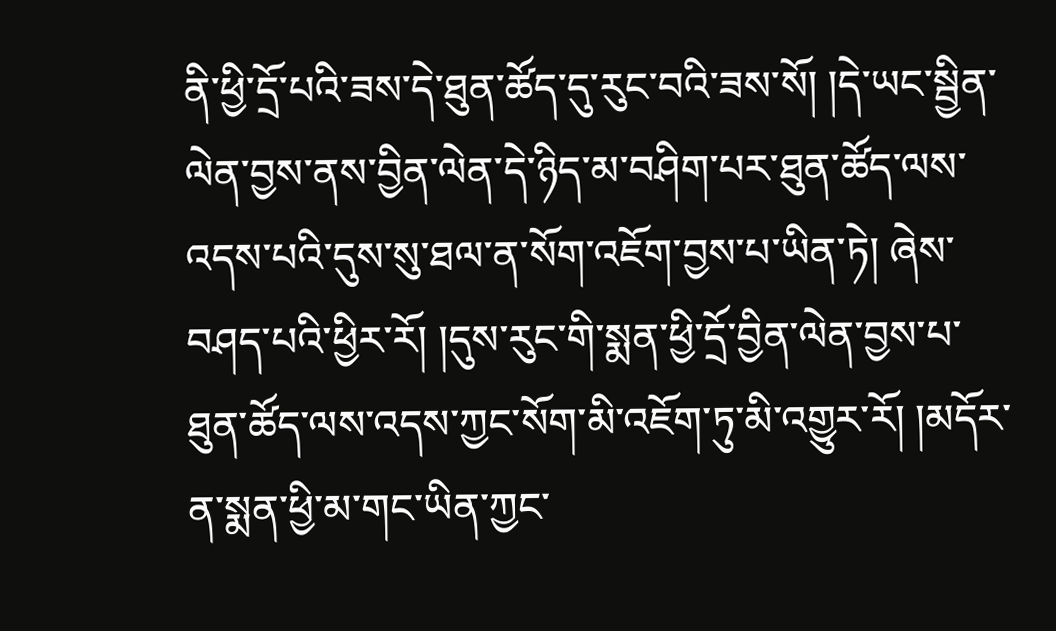ནི་ཕྱི་དྲོ་པའི་ཟས་དེ་ཐུན་ཚོད་དུ་རུང་བའི་ཟས་སོ། །དེ་ཡང་སྦྱིན་ལེན་བྱས་ནས་བྱིན་ལེན་དེ་ཉིད་མ་བཤིག་པར་ཐུན་ཚོད་ལས་འདས་པའི་དུས་སུ་ཐལ་ན་སོག་འཇོག་བྱས་པ་ཡིན་ཏེ། ཞེས་བཤད་པའི་ཕྱིར་རོ། །དུས་རུང་གི་སྨན་ཕྱི་དྲོ་བྱིན་ལེན་བྱས་པ་ཐུན་ཚོད་ལས་འདས་ཀྱང་སོག་མི་འཇོག་ཏུ་མི་འགྱུར་རོ། །མདོར་ན་སྨན་ཕྱི་མ་གང་ཡིན་ཀྱང་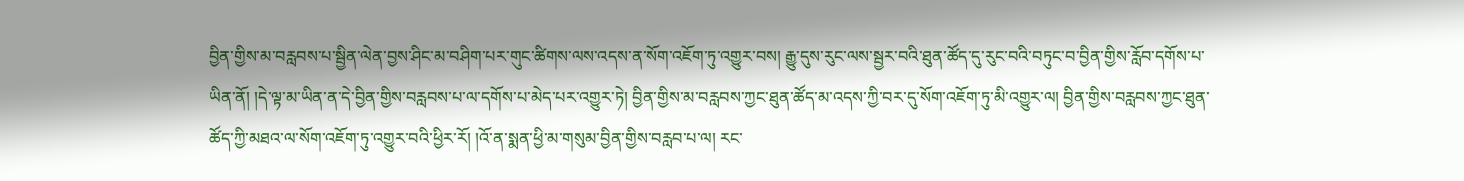བྱིན་གྱིས་མ་བརླབས་པ་སྦྱིན་ལེན་བྱས་ཤིང་མ་བཤིག་པར་གུང་ཚིགས་ལས་འདས་ན་སོག་འཇོག་ཏུ་འགྱུར་བས། རྒྱུ་དུས་རུང་ལས་སྦྱར་བའི་ཐུན་ཚོད་དུ་རུང་བའི་བཏུང་བ་བྱིན་གྱིས་རློབ་དགོས་པ་ཡིན་ནོ། །དེ་ལྟ་མ་ཡིན་ན་དེ་བྱིན་གྱིས་བརླབས་པ་ལ་དགོས་པ་མེད་པར་འགྱུར་ཏེ། བྱིན་གྱིས་མ་བརླབས་ཀྱང་ཐུན་ཚོད་མ་འདས་ཀྱི་བར་དུ་སོག་འཇོག་ཏུ་མི་འགྱུར་ལ། བྱིན་གྱིས་བརླབས་ཀྱང་ཐུན་ཚོད་ཀྱི་མཐའ་ལ་སོག་འཇོག་ཏུ་འགྱུར་བའི་ཕྱིར་རོ། །འོ་ན་སྨན་ཕྱི་མ་གསུམ་བྱིན་གྱིས་བརླབ་པ་ལ། རང་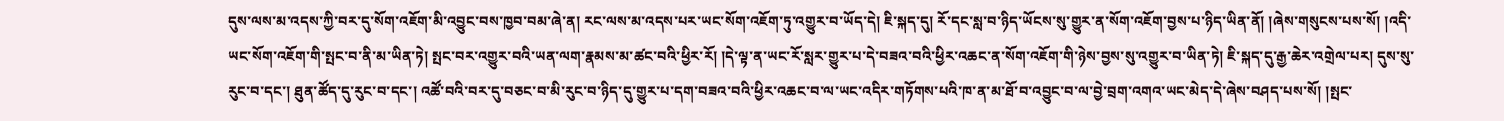དུས་ལས་མ་འདས་ཀྱི་བར་དུ་སོག་འཇོག་མི་འབྱུང་བས་ཁྱབ་བམ་ཞེ་ན། རང་ལས་མ་འདས་པར་ཡང་སོག་འཇོག་ཏུ་འགྱུར་བ་ཡོད་དེ། ཇི་སྐད་དུ། རོ་དང་སླ་བ་ཉིད་ཡོངས་སུ་གྱུར་ན་སོག་འཇོག་བྱས་པ་ཉིད་ཡིན་ནོ། །ཞེས་གསུངས་པས་སོ། །འདི་ཡང་སོག་འཇོག་གི་སྤང་བ་ནི་མ་ཡིན་ཏེ། སྤང་བར་འགྱུར་བའི་ཡན་ལག་རྣམས་མ་ཚང་བའི་ཕྱིར་རོ། །དེ་ལྟ་ན་ཡང་རོ་སླར་གྱུར་པ་དེ་བཟའ་བའི་ཕྱིར་འཆང་ན་སོག་འཇོག་གི་ཉེས་བྱས་སུ་འགྱུར་བ་ཡིན་ཏེ། ཇི་སྐད་དུ་རྒྱ་ཆེར་འགྲེལ་པར། དུས་སུ་རུང་བ་དང་། ཐུན་ཚོད་དུ་རུང་བ་དང་། འཚོ་བའི་བར་དུ་བཅང་བ་མི་རུང་བ་ཉིད་དུ་གྱུར་པ་དག་བཟའ་བའི་ཕྱིར་འཆང་བ་ལ་ཡང་འདིར་གཏོགས་པའི་ཁ་ན་མ་ཐོ་བ་འབྱུང་བ་ལ་བྱེ་བྲག་འགའ་ཡང་མེད་དེ་ཞེས་བཤད་པས་སོ། །སྤང་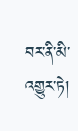བར་ནི་མི་འགྱུར་ཏེ།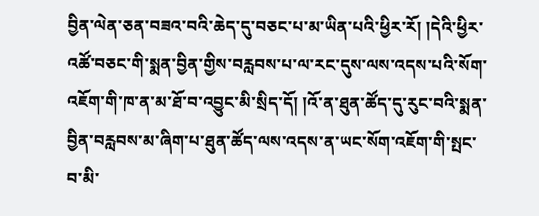བྱིན་ལེན་ཅན་བཟའ་བའི་ཆེད་དུ་བཅང་པ་མ་ཡིན་པའི་ཕྱིར་རོ། །དེའི་ཕྱིར་འཚོ་བཅང་གི་སྨན་བྱིན་གྱིས་བརླབས་པ་ལ་རང་དུས་ལས་འདས་པའི་སོག་འཇོག་གི་ཁ་ན་མ་ཐོ་བ་འབྱུང་མི་སྲིད་དོ། །འོ་ན་ཐུན་ཚོད་དུ་རུང་བའི་སྨན་བྱིན་བརླབས་མ་ཞིག་པ་ཐུན་ཚོད་ལས་འདས་ན་ཡང་སོག་འཇོག་གི་སྤང་བ་མི་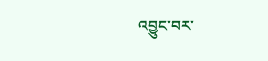འབྱུང་བར་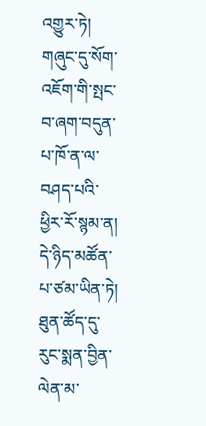འགྱུར་ཏེ། གཞུང་དུ་སོག་འཇོག་གི་སྤང་བ་ཞག་བདུན་པ་ཁོ་ན་ལ་བཤད་པའི་ཕྱིར་རོ་སྙམ་ན། དེ་ཉིད་མཚོན་པ་ཙམ་ཡིན་ཏེ། ཐུན་ཚོད་དུ་རུང་སྨན་བྱིན་ལེན་མ་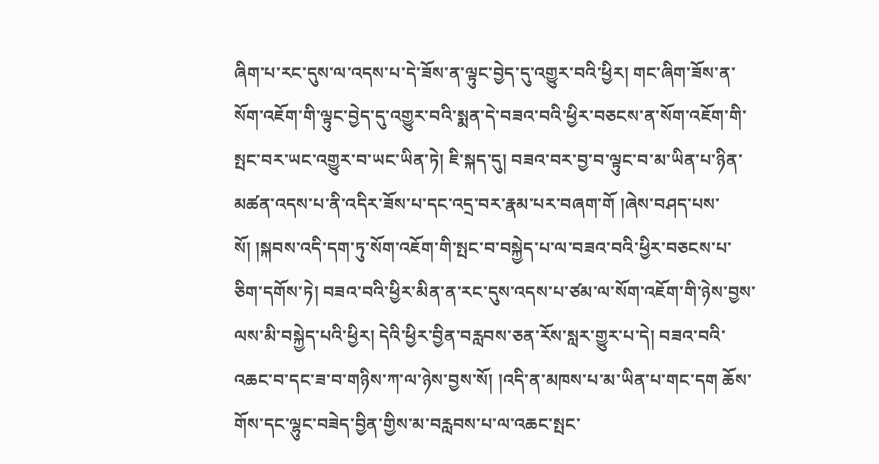ཞིག་པ་རང་དུས་ལ་འདས་པ་དེ་ཟོས་ན་ལྟུང་བྱེད་དུ་འགྱུར་བའི་ཕྱིར། གང་ཞིག་ཟོས་ན་སོག་འཇོག་གི་ལྟུང་བྱེད་དུ་འགྱུར་བའི་སྨན་དེ་བཟའ་བའི་ཕྱིར་བཅངས་ན་སོག་འཇོག་གི་སྤང་བར་ཡང་འགྱུར་བ་ཡང་ཡིན་ཏེ། ཇི་སྐད་དུ། བཟའ་བར་བྱ་བ་ལྟུང་བ་མ་ཡིན་པ་ཉིན་མཚན་འདས་པ་ནི་འདིར་ཟོས་པ་དང་འདྲ་བར་རྣམ་པར་བཞག་གོ །ཞེས་བཤད་པས་སོ། །སྐབས་འདི་དག་ཏུ་སོག་འཇོག་གི་སྤང་བ་བསྐྱེད་པ་ལ་བཟའ་བའི་ཕྱིར་བཅངས་པ་ཅིག་དགོས་ཏེ། བཟའ་བའི་ཕྱིར་མིན་ན་རང་དུས་འདས་པ་ཙམ་ལ་སོག་འཇོག་གི་ཉེས་བྱས་ལས་མི་བསྐྱེད་པའི་ཕྱིར། དེའི་ཕྱིར་བྱིན་བརླབས་ཅན་རོས་སླར་གྱུར་པ་དེ། བཟའ་བའི་འཆང་བ་དང་ཟ་བ་གཉིས་ཀ་ལ་ཉེས་བྱས་སོ། །འདི་ན་མཁས་པ་མ་ཡིན་པ་གང་དག ཆོས་གོས་དང་ལྷུང་བཟེད་བྱིན་གྱིས་མ་བརླབས་པ་ལ་འཆང་སྤང་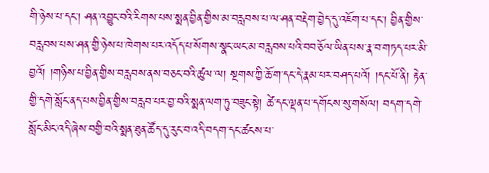གི་ཉེས་པ་དང་། ཤན་འབྱུང་བའི་རིགས་པས་སྨན་བྱིན་གྱིས་མ་བརླབས་པ་ལ་ཤན་བརྡེག་བྱེད་དུ་འཇོག་པ་དང་། བྱིན་གྱིས་བརླབས་པས་ཤན་གྱི་ཉེས་པ་ཁེགས་པར་འདོད་པ་སོགས་སྣང་ཡང་མ་བརླབས་པའི་བབ་ཅོལ་ཡིན་པས་རྣ་བ་གཏད་པར་མི་བྱའོ། །གཉིས་པ་བྱིན་གྱིས་བརླབས་ནས་བཅང་བའི་ཚུལ་ལ། སྔགས་ཀྱི་ཆོ་ག་དང་དེ་རྣམ་པར་བཤད་པའོ། །དང་པོ་ནི། རྟེན་གྱི་དགེ་སློང་ནད་པས་བྱིན་གྱིས་བརླབ་པར་བྱ་བའི་སྨན་ལག་ཏུ་བཟུང་སྟེ། ཚེ་དང་ལྡན་པ་དགོངས་སུ་གསོལ། བདག་དགེ་སློང་མིང་འདི་ཞེས་བགྱི་བའི་སྨན་ཐུན་ཚོད་དུ་རུང་བ་འདི་བདག་དང་ཚངས་པ་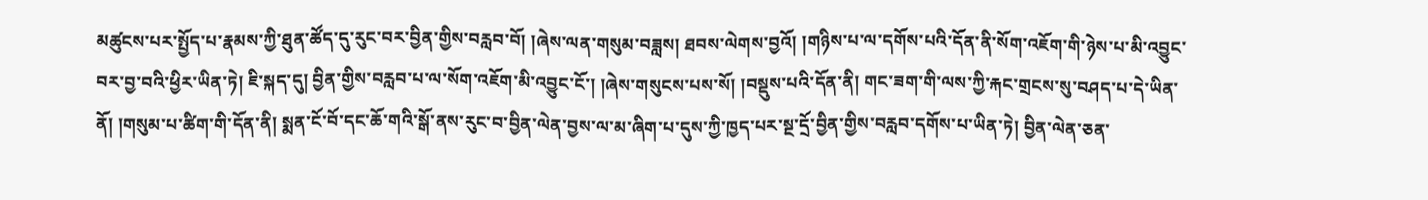མཚུངས་པར་སྤྱོད་པ་རྣམས་ཀྱི་ཐུན་ཚོད་དུ་རུང་བར་བྱིན་གྱིས་བརླབ་བོ། །ཞེས་ལན་གསུམ་བཟླས། ཐབས་ལེགས་བྱའོ། །གཉིས་པ་ལ་དགོས་པའི་དོན་ནི་སོག་འཇོག་གི་ཉེས་པ་མི་འབྱུང་བར་བྱ་བའི་ཕྱིར་ཡིན་ཏེ། ཇི་སྐད་དུ། བྱིན་གྱིས་བརླབ་པ་ལ་སོག་འཇོག་མི་འབྱུང་ངོ་། །ཞེས་གསུངས་པས་སོ། །བསྡུས་པའི་དོན་ནི། གང་ཟག་གི་ལས་ཀྱི་རྐང་གྲངས་སུ་བཤད་པ་དེ་ཡིན་ནོ། །གསུམ་པ་ཚིག་གི་དོན་ནི། སྨན་ངོ་བོ་དང་ཆོ་གའི་སྒོ་ནས་རུང་བ་བྱིན་ལེན་བྱས་ལ་མ་ཞིག་པ་དུས་ཀྱི་ཁྱད་པར་སྔ་དྲོ་བྱིན་གྱིས་བརླབ་དགོས་པ་ཡིན་ཏེ། བྱིན་ལེན་ཅན་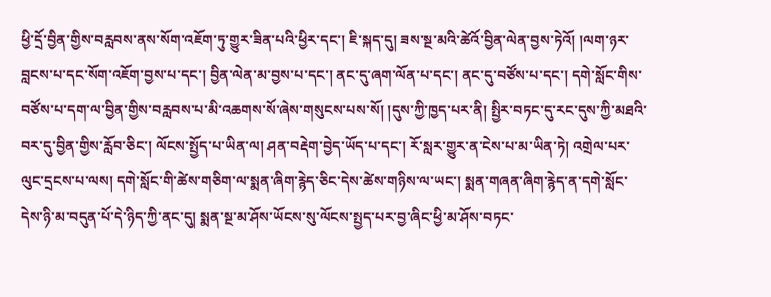ཕྱི་དྲོ་བྱིན་གྱིས་བརླབས་ནས་སོག་འཇོག་ཏུ་གྱུར་ཟིན་པའི་ཕྱིར་དང་། ཇི་སྐད་དུ། ཟས་སྔ་མའི་ཚེའོ་བྱིན་ལེན་བྱས་ཏེའོ། །ལག་ཉར་བླངས་པ་དང་སོག་འཇོག་བྱས་པ་དང་། བྱིན་ལེན་མ་བྱས་པ་དང་། ནང་དུ་ཞག་ལོན་པ་དང་། ནང་དུ་བཙོས་པ་དང་། དགེ་སློང་གིས་བཙོས་པ་དག་ལ་བྱིན་གྱིས་བརླབས་པ་མི་འཆགས་སོ་ཞེས་གསུངས་པས་སོ། །དུས་ཀྱི་ཁྱད་པར་ནི། སྤྱིར་བཏང་དུ་རང་དུས་ཀྱི་མཐའི་བར་དུ་བྱིན་གྱིས་རློབ་ཅིང་། ལོངས་སྤྱོད་པ་ཡིན་ལ། ཤན་བརྡེག་བྱེད་ཡོད་པ་དང་། རོ་སླར་གྱུར་ན་ངེས་པ་མ་ཡིན་ཏེ། འགྲེལ་པར་ལུང་དྲངས་པ་ལས། དགེ་སློང་གི་ཚེས་གཅིག་ལ་སྨན་ཞིག་རྙེད་ཅིང་དེས་ཚེས་གཉིས་ལ་ཡང་། སྨན་གཞན་ཞིག་རྙེད་ན་དགེ་སློང་དེས་ཉི་མ་བདུན་པོ་དེ་ཉིད་ཀྱི་ནང་དུ། སྨན་སྔ་མ་ཤོས་ཡོངས་སུ་ལོངས་སྤྱད་པར་བྱ་ཞིང་ཕྱི་མ་ཤོས་བཏང་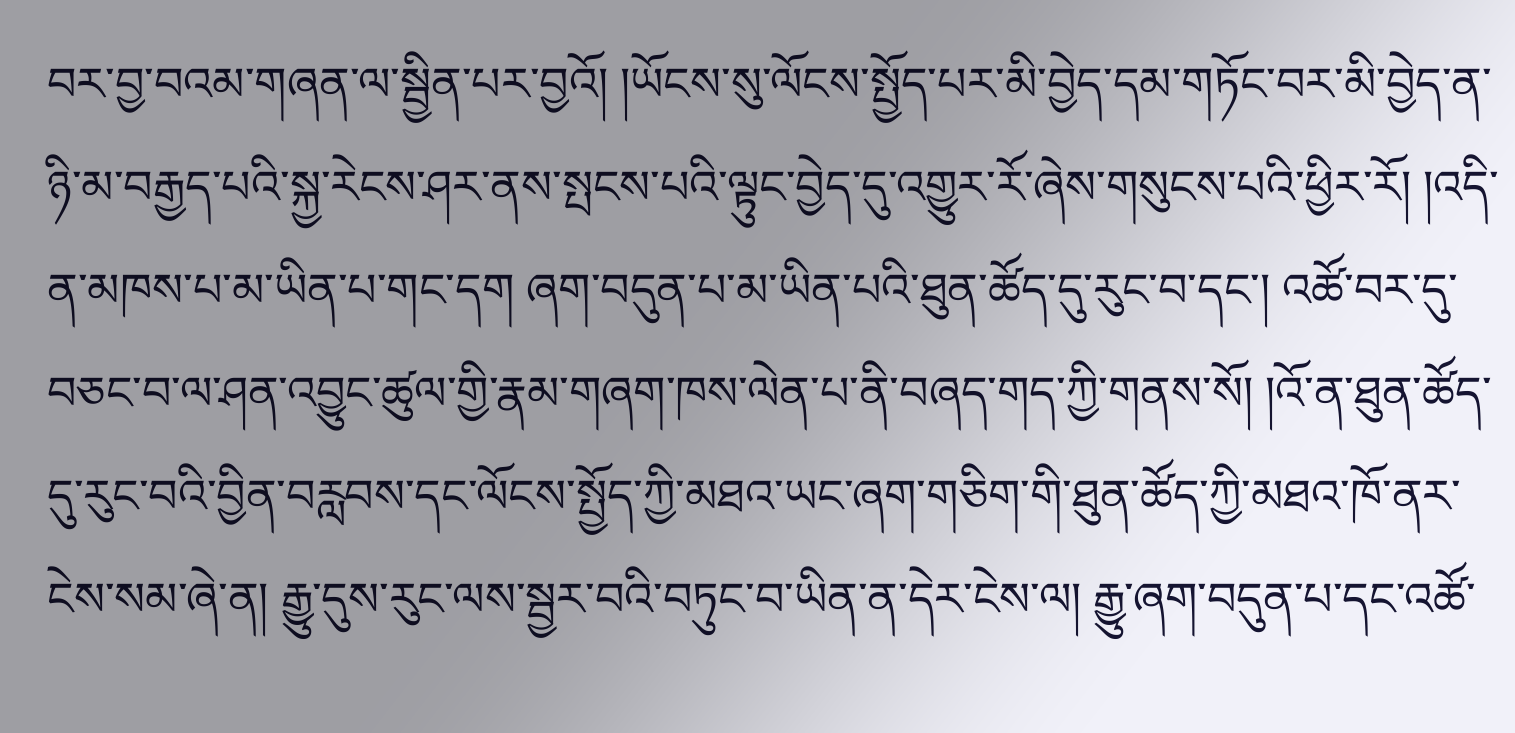བར་བྱ་བའམ་གཞན་ལ་སྦྱིན་པར་བྱའོ། །ཡོངས་སུ་ལོངས་སྤྱོད་པར་མི་བྱེད་དམ་གཏོང་བར་མི་བྱེད་ན་ཉི་མ་བརྒྱད་པའི་སྐྱ་རེངས་ཤར་ནས་སྤངས་པའི་ལྟུང་བྱེད་དུ་འགྱུར་རོ་ཞེས་གསུངས་པའི་ཕྱིར་རོ། །འདི་ན་མཁས་པ་མ་ཡིན་པ་གང་དག ཞག་བདུན་པ་མ་ཡིན་པའི་ཐུན་ཚོད་དུ་རུང་བ་དང་། འཚོ་བར་དུ་བཅང་བ་ལ་ཤན་འབྱུང་ཚུལ་གྱི་རྣམ་གཞག་ཁས་ལེན་པ་ནི་བཞད་གད་ཀྱི་གནས་སོ། །འོ་ན་ཐུན་ཚོད་དུ་རུང་བའི་བྱིན་བརླབས་དང་ལོངས་སྤྱོད་ཀྱི་མཐའ་ཡང་ཞག་གཅིག་གི་ཐུན་ཚོད་ཀྱི་མཐའ་ཁོ་ནར་ངེས་སམ་ཞེ་ན། རྒྱུ་དུས་རུང་ལས་སྦྱར་བའི་བཏུང་བ་ཡིན་ན་དེར་ངེས་ལ། རྒྱུ་ཞག་བདུན་པ་དང་འཚོ་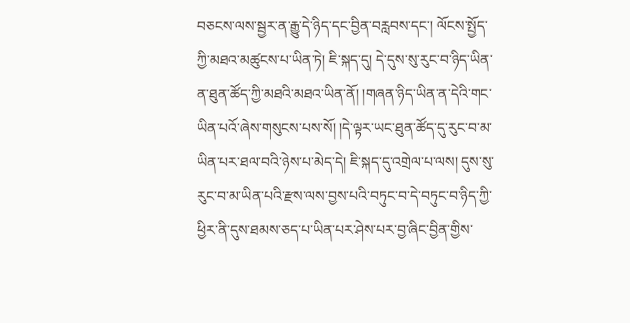བཅངས་ལས་སྦྱར་ན་རྒྱུ་དེ་ཉིད་དང་བྱིན་བརླབས་དང་། ལོངས་སྤྱོད་ཀྱི་མཐའ་མཚུངས་པ་ཡིན་ཏེ། ཇི་སྐད་དུ། དེ་དུས་སུ་རུང་བ་ཉིད་ཡིན་ན་ཐུན་ཚོད་ཀྱི་མཐའི་མཐའ་ཡིན་ནོ། །གཞན་ཉིད་ཡིན་ན་དེའི་གང་ཡིན་པའོ་ཞེས་གསུངས་པས་སོ། །དེ་ལྟར་ཡང་ཐུན་ཚོད་དུ་རུང་བ་མ་ཡིན་པར་ཐལ་བའི་ཉེས་པ་མེད་དེ། ཇི་སྐད་དུ་འགྲེལ་པ་ལས། དུས་སུ་རུང་བ་མ་ཡིན་པའི་རྫས་ལས་བྱས་པའི་བཏུང་བ་དེ་བཏུང་བ་ཉིད་ཀྱི་ཕྱིར་ནི་དུས་ཐམས་ཅད་པ་ཡིན་པར་ཤེས་པར་བྱ་ཞིང་བྱིན་གྱིས་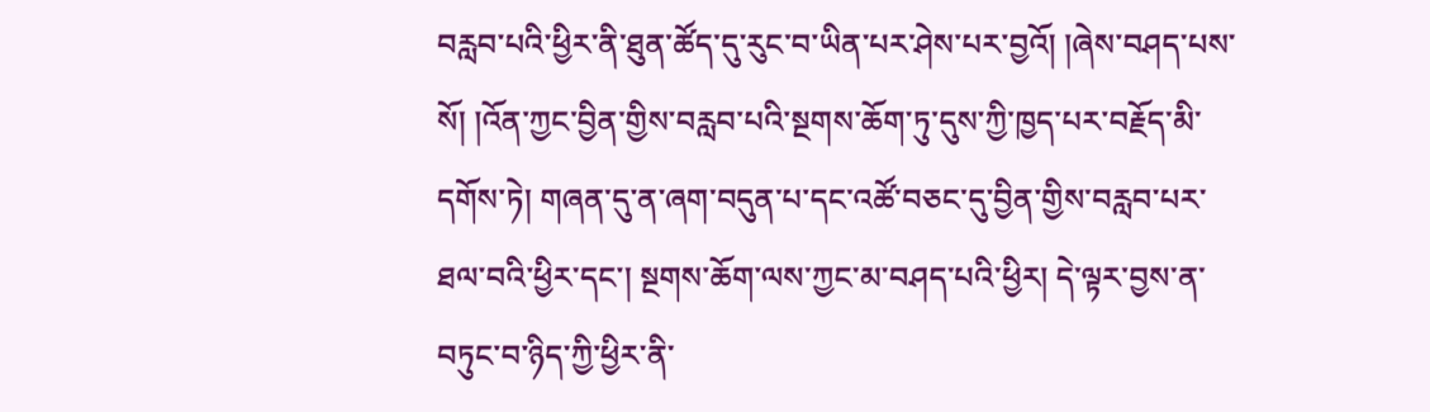བརླབ་པའི་ཕྱིར་ནི་ཐུན་ཚོད་དུ་རུང་བ་ཡིན་པར་ཤེས་པར་བྱའོ། །ཞེས་བཤད་པས་སོ། །འོན་ཀྱང་བྱིན་གྱིས་བརླབ་པའི་སྔགས་ཆོག་ཏུ་དུས་ཀྱི་ཁྱད་པར་བརྗོད་མི་དགོས་ཏེ། གཞན་དུ་ན་ཞག་བདུན་པ་དང་འཚོ་བཅང་དུ་བྱིན་གྱིས་བརླབ་པར་ཐལ་བའི་ཕྱིར་དང་། སྔགས་ཆོག་ལས་ཀྱང་མ་བཤད་པའི་ཕྱིར། དེ་ལྟར་བྱས་ན་བཏུང་བ་ཉིད་ཀྱི་ཕྱིར་ནི་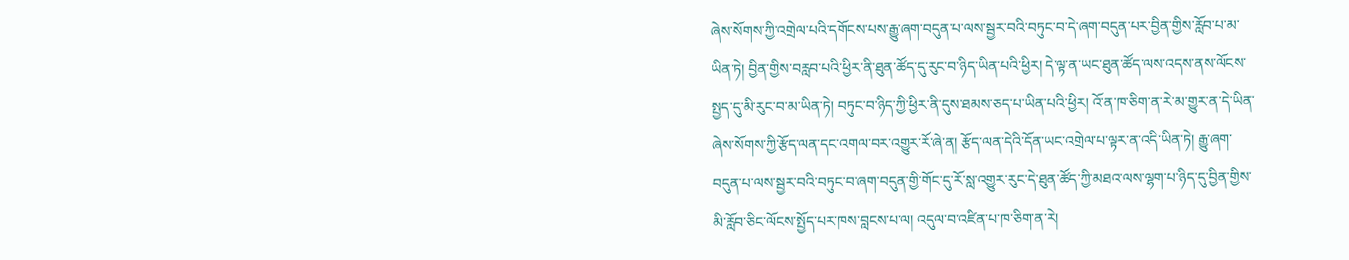ཞེས་སོགས་ཀྱི་འགྲེལ་པའི་དགོངས་པས་རྒྱུ་ཞག་བདུན་པ་ལས་སྦྱར་བའི་བཏུང་བ་དེ་ཞག་བདུན་པར་བྱིན་གྱིས་རློབ་པ་མ་ཡིན་ཏེ། བྱིན་གྱིས་བརླབ་པའི་ཕྱིར་ནི་ཐུན་ཚོད་དུ་རུང་བ་ཉིད་ཡིན་པའི་ཕྱིར། དེ་ལྟ་ན་ཡང་ཐུན་ཚོད་ལས་འདས་ནས་ལོངས་སྤྱད་དུ་མི་རུང་བ་མ་ཡིན་ཏེ། བཏུང་བ་ཉིད་ཀྱི་ཕྱིར་ནི་དུས་ཐམས་ཅད་པ་ཡིན་པའི་ཕྱིར། འོ་ན་ཁ་ཅིག་ན་རེ་མ་གྱུར་ན་དེ་ཡིན་ཞེས་སོགས་ཀྱི་རྩོད་ལན་དང་འགལ་བར་འགྱུར་རོ་ཞེ་ན། རྩོད་ལན་དེའི་དོན་ཡང་འགྲེལ་པ་ལྟར་ན་འདི་ཡིན་ཏེ། རྒྱུ་ཞག་བདུན་པ་ལས་སྦྱར་བའི་བཏུང་བ་ཞག་བདུན་གྱི་གོང་དུ་རོ་སླ་འགྱུར་རུང་དེ་ཐུན་ཚོད་ཀྱི་མཐའ་ལས་ལྷག་པ་ཉིད་དུ་བྱིན་གྱིས་མི་རློབ་ཅིང་ལོངས་སྤྱོད་པར་ཁས་བླངས་པ་ལ། འདུལ་བ་འཛིན་པ་ཁ་ཅིག་ན་རེ།